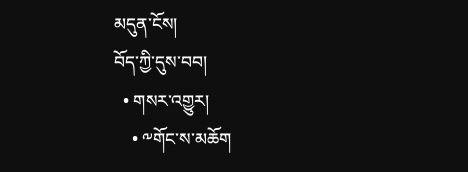མདུན་ངོས།
བོད་ཀྱི་དུས་བབ།
  • གསར་འགྱུར།
    • ༸གོང་ས་མཆོག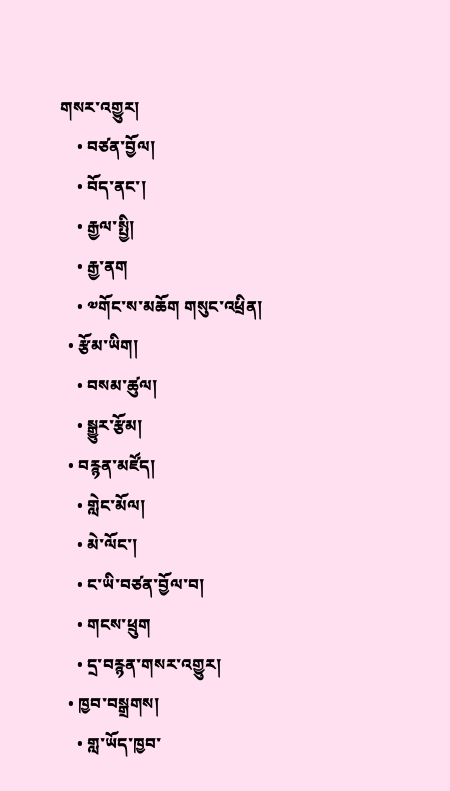གསར་འགྱུར།
    • བཙན་བྱོལ།
    • བོད་ནང་།
    • རྒྱལ་སྤྱི།
    • རྒྱ་ནག
    • ༧གོང་ས་མཆོག གསུང་འཕྲིན།
  • རྩོམ་ཡིག།
    • བསམ་ཚུལ།
    • སྒྱུར་རྩོམ།
  • བརྙན་མཛོད།
    • གླེང་མོལ།
    • མེ་ལོང་།
    • ང་ཡི་བཙན་བྱོལ་བ།
    • གངས་ཕྲུག
    • དྲ་བརྙན་གསར་འགྱུར།
  • ཁྱབ་བསྒྲགས།
    • གླ་ཡོད་ཁྱབ་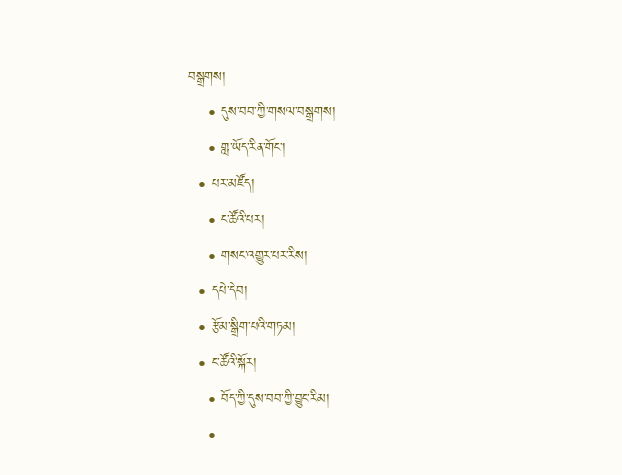བསྒྲགས།
    • དུས་བབ་ཀྱི་གསལ་བསྒྲགས།
    • གླ་ཡོད་རིན་གོང་།
  • པར་མཛོད།
    • ང་ཚོའི་པར།
    • གསང་འགྱུར་པར་རིས།
  • དཔེ་དེབ།
  • རྩོམ་སྒྲིག་པའི་གཏམ།
  • ང་ཚོའི་སྐོར།
    • བོད་ཀྱི་དུས་བབ་ཀྱི་བྱུང་རིམ།
    •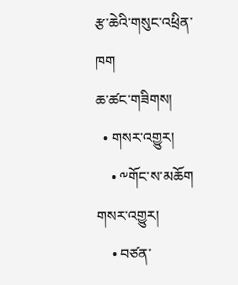རྩ་ཆེའི་གསུང་འཕྲིན་ཁག
ཆ་ཚང་གཟིགས།
  • གསར་འགྱུར།
    • ༸གོང་ས་མཆོག གསར་འགྱུར།
    • བཙན་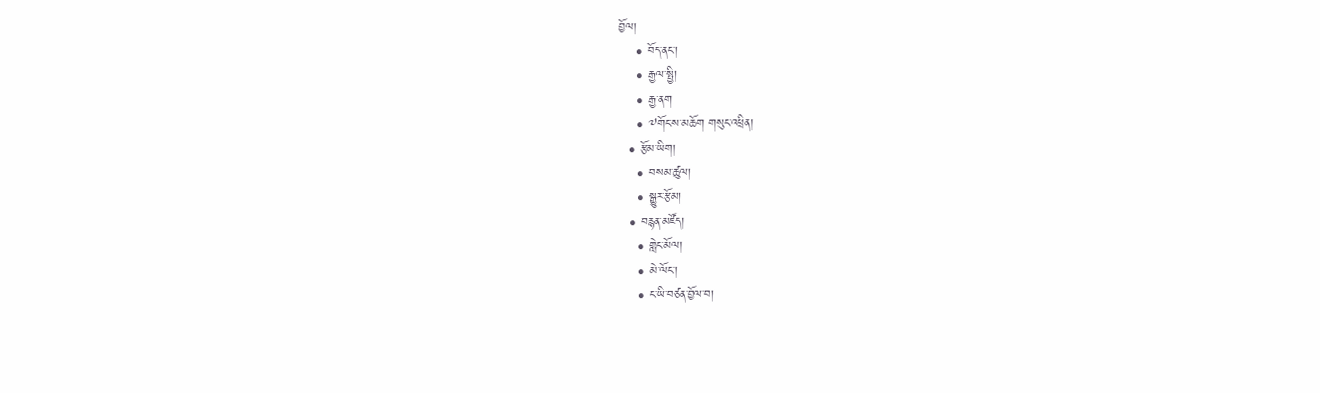བྱོལ།
    • བོད་ནང་།
    • རྒྱལ་སྤྱི།
    • རྒྱ་ནག
    • ༧གོང་ས་མཆོག གསུང་འཕྲིན།
  • རྩོམ་ཡིག།
    • བསམ་ཚུལ།
    • སྒྱུར་རྩོམ།
  • བརྙན་མཛོད།
    • གླེང་མོལ།
    • མེ་ལོང་།
    • ང་ཡི་བཙན་བྱོལ་བ།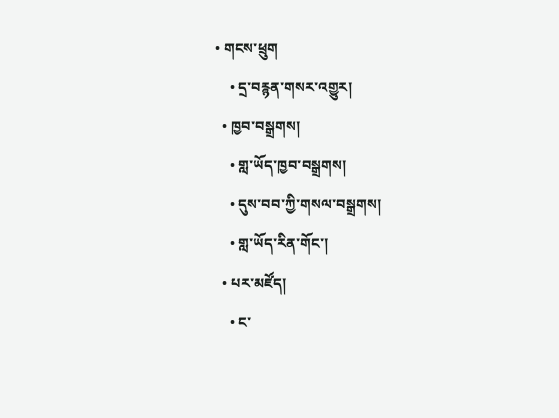• གངས་ཕྲུག
    • དྲ་བརྙན་གསར་འགྱུར།
  • ཁྱབ་བསྒྲགས།
    • གླ་ཡོད་ཁྱབ་བསྒྲགས།
    • དུས་བབ་ཀྱི་གསལ་བསྒྲགས།
    • གླ་ཡོད་རིན་གོང་།
  • པར་མཛོད།
    • ང་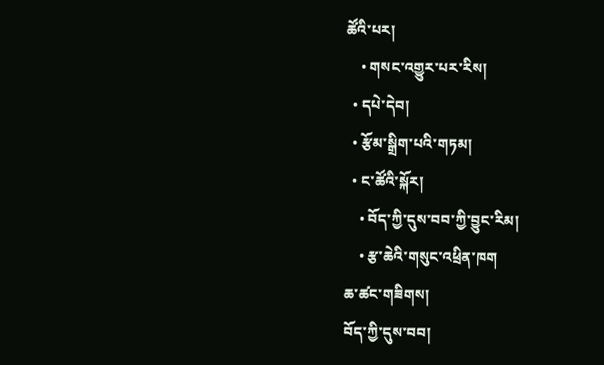ཚོའི་པར།
    • གསང་འགྱུར་པར་རིས།
  • དཔེ་དེབ།
  • རྩོམ་སྒྲིག་པའི་གཏམ།
  • ང་ཚོའི་སྐོར།
    • བོད་ཀྱི་དུས་བབ་ཀྱི་བྱུང་རིམ།
    • རྩ་ཆེའི་གསུང་འཕྲིན་ཁག
ཆ་ཚང་གཟིགས།
བོད་ཀྱི་དུས་བབ།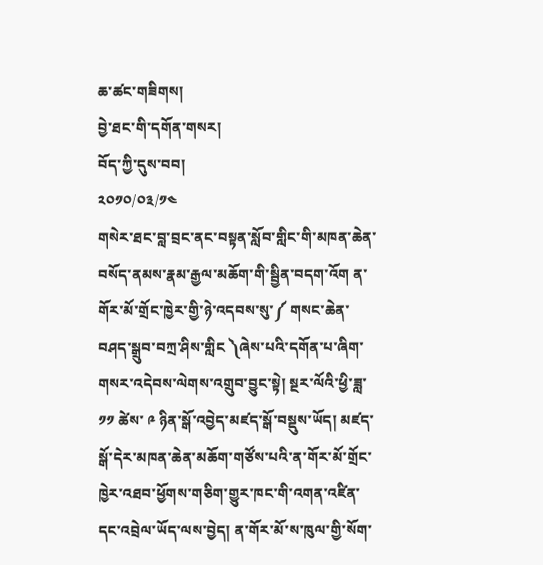ཆ་ཚང་གཟིགས།
བྱེ་ཐང་གི་དགོན་གསར།
བོད་ཀྱི་དུས་བབ།
༢༠༡༠/༠༣/༡༤
གསེར་ཐང་བླ་བྲང་ནང་བསྟན་སློབ་གླིང་གི་མཁན་ཆེན་བསོད་ནམས་རྣམ་རྒྱལ་མཆོག་གི་སྦྱིན་བདག་འོག ན་གོར་མོ་གྲོང་ཁྱེར་གྱི་ཉེ་འདབས་སུ་༼ གསང་ཆེན་བཤད་སྒྲུབ་བཀྲ་ཤིས་གླིང ༽ཞེས་པའི་དགོན་པ་ཞིག་གསར་འདེབས་ལེགས་འགྲུབ་བྱུང་སྟེ། སྔར་ལོའི་ཕྱི་ཟླ་ ༡༡ ཚེས་ ༩ ཉིན་སྒོ་འབྱེད་མཛད་སྒོ་བསྡུས་ཡོད། མཛད་སྒོ་དེར་མཁན་ཆེན་མཆོག་གཙོས་པའི་ན་གོར་མོ་གྲོང་ཁྱེར་འཐབ་ཕྱོགས་གཅིག་གྱུར་ཁང་གི་འགན་འཛིན་དང་འབྲེལ་ཡོད་ལས་བྱེད། ན་གོར་མོ་ས་ཁུལ་གྱི་སོག་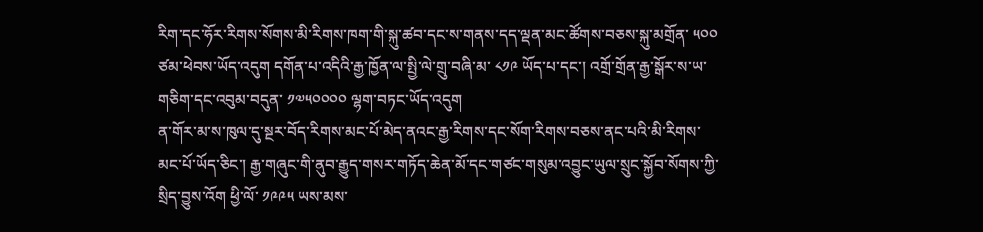རིག་དང་ཧོར་རིགས་སོགས་མི་རིགས་ཁག་གི་སྐུ་ཚབ་དང་ས་གནས་དད་ལྡན་མང་ཚོགས་བཅས་སྐུ་མགྲོན་ ༥༠༠ ཙམ་ཕེབས་ཡོད་འདུག དགོན་པ་འདིའི་རྒྱ་ཁྱོན་ལ་སྤྱི་ལེ་གྲུ་བཞི་མ་ ༨༡༩ ཡོད་པ་དང་། འགྲོ་གྲོན་རྒྱ་སྒོར་ས་ཡ་གཅིག་དང་འབུམ་བདུན་ ༡༧༥༠༠༠༠ ལྷག་བཏང་ཡོད་འདུག
ན་གོར་མ་ས་ཁུལ་དུ་སྔར་བོད་རིགས་མང་པོ་མེད་ནའང་རྒྱ་རིགས་དང་སོག་རིགས་བཅས་ནང་པའི་མི་རིགས་མང་པོ་ཡོད་ཅིང་། རྒྱ་གཞུང་གི་ནུབ་རྒྱུད་གསར་གཏོད་ཆེན་མོ་དང་གཙང་གསུམ་འབྱུང་ཡུལ་སྲུང་སྐྱོབ་སོགས་ཀྱི་སྲིད་བྱུས་འོག ཕྱི་ལོ་ ༡༩༩༥ ཡས་མས་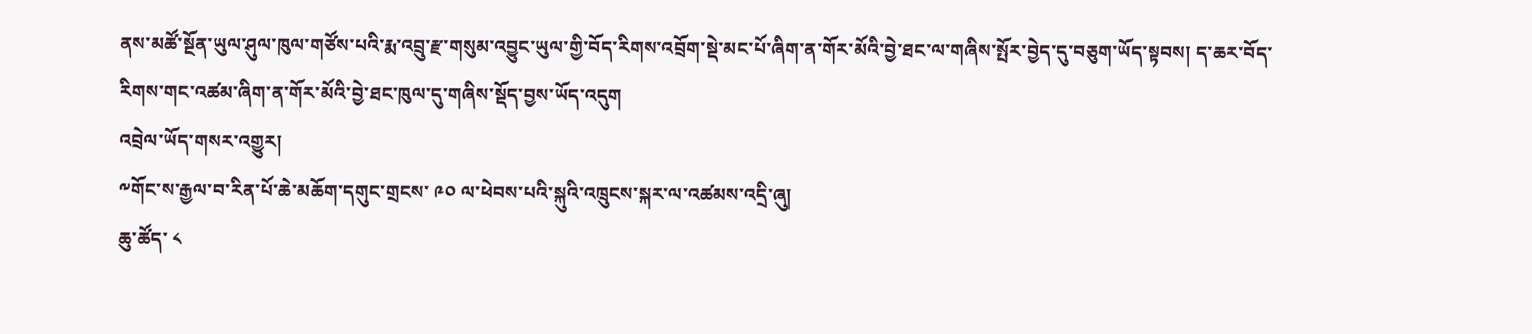ནས་མཚོ་སྔོན་ཡུལ་ཤུལ་ཁུལ་གཙོས་པའི་རྨ་འབྲུ་རྫ་གསུམ་འབྱུང་ཡུལ་གྱི་བོད་རིགས་འབྲོག་སྡེ་མང་པོ་ཞིག་ན་གོར་མོའི་བྱེ་ཐང་ལ་གཞིས་སྤོར་བྱེད་དུ་བཅུག་ཡོད་སྟབས། ད་ཆར་བོད་རིགས་གང་འཚམ་ཞིག་ན་གོར་མོའི་བྱེ་ཐང་ཁུལ་དུ་གཞིས་སྡོད་བྱས་ཡོད་འདུག
འབྲེལ་ཡོད་གསར་འགྱུར།
༸གོང་ས་རྒྱལ་བ་རིན་པོ་ཆེ་མཆོག་དགུང་གྲངས་ ༩༠ ལ་ཕེབས་པའི་སྐུའི་འཁྲུངས་སྐར་ལ་འཚམས་འདྲི་ཞུ།
ཆུ་ཚོད་ ༨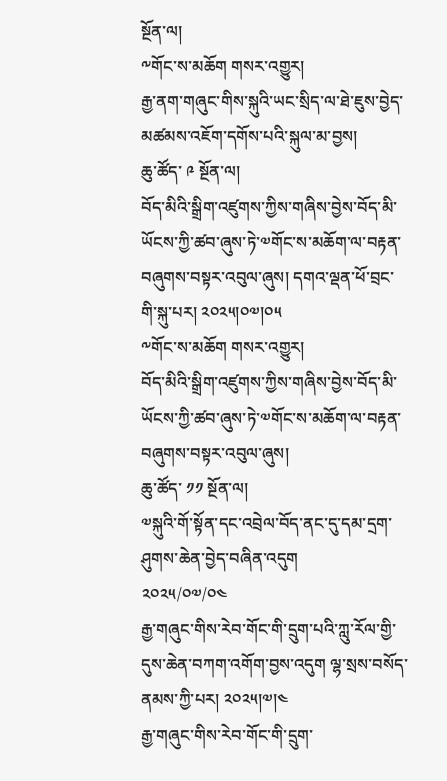སྔོན་ལ།
༸གོང་ས་མཆོག གསར་འགྱུར།
རྒྱ་ནག་གཞུང་གིས་སྐུའི་ཡང་སྲིད་ལ་ཐེ་ཇུས་བྱེད་མཚམས་འཇོག་དགོས་པའི་སྐུལ་མ་བྱས།
ཆུ་ཚོད་ ༩ སྔོན་ལ།
བོད་མིའི་སྒྲིག་འཛུགས་ཀྱིས་གཞིས་བྱེས་བོད་མི་ཡོངས་ཀྱི་ཚབ་ཞུས་ཏེ་༧གོང་ས་མཆོག་ལ་བརྟན་བཞུགས་བསྟར་འབུལ་ཞུས། དགའ་ལྡན་ཕོ་བྲང་གི་སྐུ་པར། ༢༠༢༥།༠༧།༠༥
༸གོང་ས་མཆོག གསར་འགྱུར།
བོད་མིའི་སྒྲིག་འཛུགས་ཀྱིས་གཞིས་བྱེས་བོད་མི་ཡོངས་ཀྱི་ཚབ་ཞུས་ཏེ་༧གོང་ས་མཆོག་ལ་བརྟན་བཞུགས་བསྟར་འབུལ་ཞུས།
ཆུ་ཚོད་ ༡༡ སྔོན་ལ།
༧སྐུའི་གོ་སྟོན་དང་འབྲེལ་བོད་ནང་དུ་དམ་དྲག་ཤུགས་ཆེན་བྱེད་བཞིན་འདུག
༢༠༢༥/༠༧/༠༤
རྒྱ་གཞུང་གིས་རེབ་གོང་གི་དྲུག་པའི་ཀླུ་རོལ་གྱི་དུས་ཆེན་བཀག་འགོག་བྱས་འདུག ལྷ་སྲས་བསོད་ནམས་ཀྱི་པར། ༢༠༢༥།༧།༤
རྒྱ་གཞུང་གིས་རེབ་གོང་གི་དྲུག་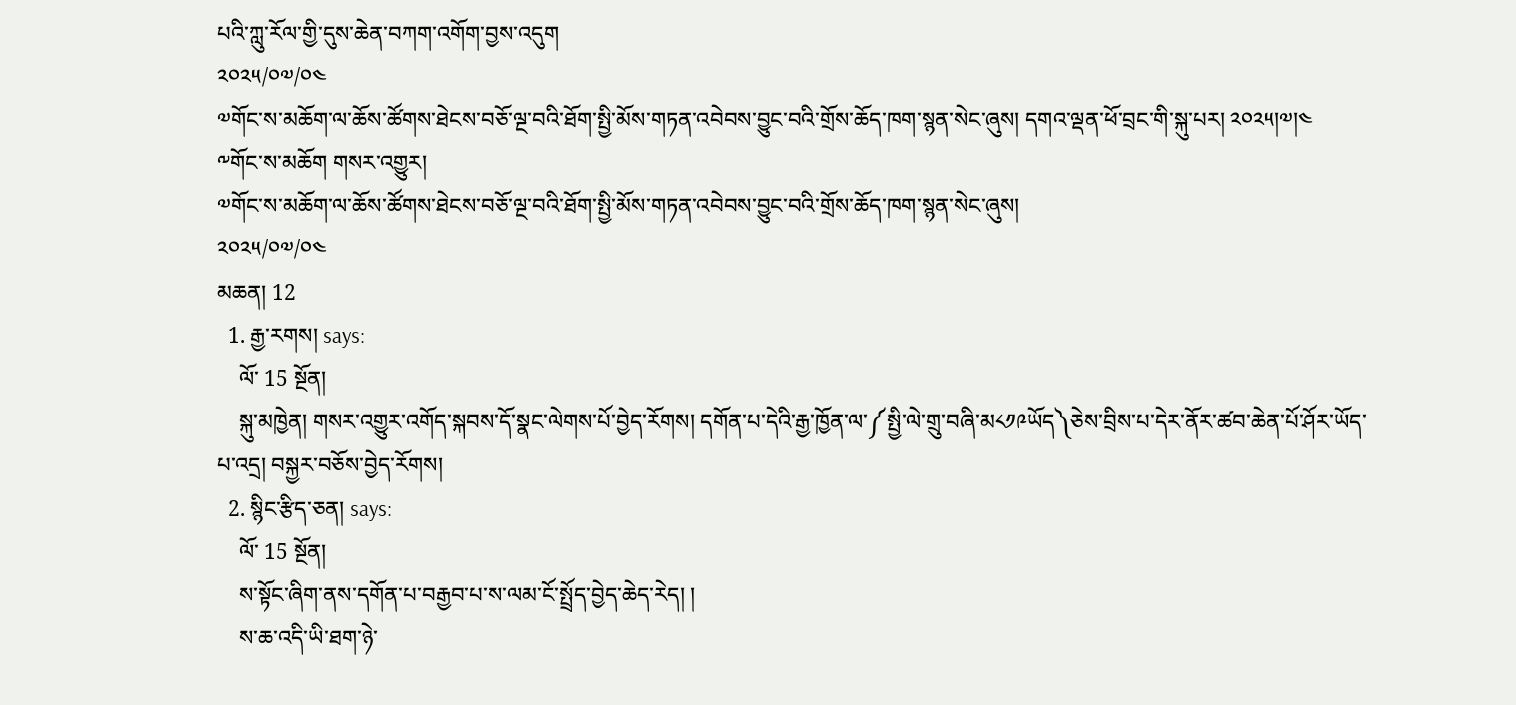པའི་ཀླུ་རོལ་གྱི་དུས་ཆེན་བཀག་འགོག་བྱས་འདུག
༢༠༢༥/༠༧/༠༤
༧གོང་ས་མཆོག་ལ་ཆོས་ཚོགས་ཐེངས་བཅོ་ལྔ་བའི་ཐོག་སྤྱི་མོས་གཏན་འབེབས་བྱུང་བའི་གྲོས་ཆོད་ཁག་སྙན་སེང་ཞུས། དགའ་ལྡན་ཕོ་བྲང་གི་སྐུ་པར། ༢༠༢༥།༧།༤
༸གོང་ས་མཆོག གསར་འགྱུར།
༧གོང་ས་མཆོག་ལ་ཆོས་ཚོགས་ཐེངས་བཅོ་ལྔ་བའི་ཐོག་སྤྱི་མོས་གཏན་འབེབས་བྱུང་བའི་གྲོས་ཆོད་ཁག་སྙན་སེང་ཞུས།
༢༠༢༥/༠༧/༠༤
མཆན། 12
  1. རྒྱ་རགས། says:
    ལོ་ 15 སྔོན།
    སྐུ་མཁྱེན། གསར་འགྱུར་འགོད་སྐབས་དོ་སྣང་ལེགས་པོ་བྱེད་རོགས། དགོན་པ་དེའི་རྒྱ་ཁྱོན་ལ་༼སྤྱི་ལེ་གྲུ་བཞི་མ༨༡༩ཡོད༽ཅེས་བྲིས་པ་དེར་ནོར་ཚབ་ཆེན་པོ་ཤོར་ཡོད་པ་འདྲ། བསྐྱར་བཅོས་བྱེད་རོགས།
  2. སྙིང་རྩིད་ཅན། says:
    ལོ་ 15 སྔོན།
    ས་སྟོང་ཞིག་ནས་དགོན་པ་བརྒྱབ་པ་ས་ལམ་ངོ་སྤྲོད་བྱེད་ཆེད་རེད། །
    ས་ཆ་འདི་ཡི་ཐག་ཉེ་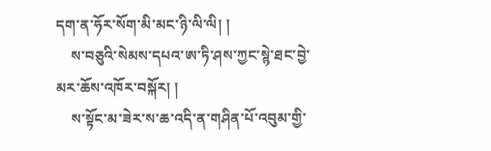དག་ན་ཧོར་སོག་མི་མང་ཉི་ལི་ལི། །
    ས་བཅུའི་སེམས་དཔའ་ཨ་ཏི་ཤས་ཀྱང་སྙེ་ཐང་བྱེ་མར་ཆོས་འཁོར་བསྐོར། །
    ས་སྟོང་མ་ཟེར་ས་ཆ་འདི་ན་གཤིན་པོ་འབུམ་གྱི་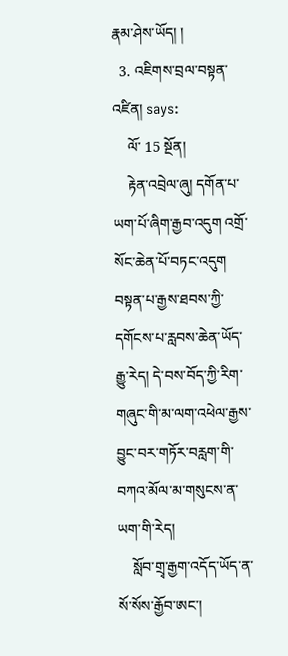རྣམ་ཤེས་ཡོད། །
  3. འཇིགས་བྲལ་བསྟན་འཛིན། says:
    ལོ་ 15 སྔོན།
    རྟེན་འབྲེལ་ཞུ། དགོན་པ་ཡག་པོ་ཞིག་རྒྱབ་འདུག འགྲོ་སོང་ཆེན་པོ་བཏང་འདུག བསྟན་པ་རྒྱས་ཐབས་ཀྱི་དགོངས་པ་རླབས་ཆེན་ཡོད་རྒྱུ་རེད། དེ་བས་བོད་ཀྱི་རིག་གཞུང་གི་མ་ལག་འཕེལ་རྒྱས་བྱུང་བར་གཏོར་བརླག་གི་བཀའ་མོལ་མ་གསུངས་ན་ཡག་གི་རེད།
    སློབ་གྲྭ་རྒྱག་འདོད་ཡོད་ན་སོ་སོས་རྒྱོབ་ཨང་།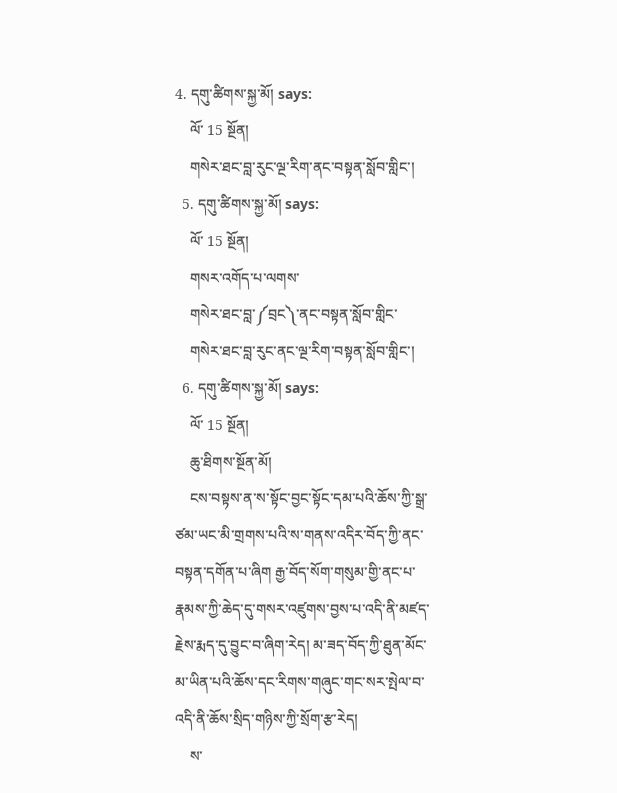4. དགུ་ཚིགས་སྐྱ་མོ། says:
    ལོ་ 15 སྔོན།
    གསེར་ཐང་བླ་རུང་ལྔ་རིག་ནང་བསྟན་སློབ་གླིང་།
  5. དགུ་ཚིགས་སྐྱ་མོ། says:
    ལོ་ 15 སྔོན།
    གསར་འགོད་པ་ལགས་
    གསེར་ཐང་བླ་༼བྲང༽་ནང་བསྟན་སློབ་གླིང་
    གསེར་ཐང་བླ་རུང་ནང་ལྔ་རིག་བསྟན་སློབ་གླིང་།
  6. དགུ་ཚིགས་སྐྱ་མོ། says:
    ལོ་ 15 སྔོན།
    ཆུ་ཐིགས་སྔོན་མོ།
    ངས་བསྟས་ན་ས་སྟོང་བྱང་སྟོང་དམ་པའི་ཆོས་ཀྱི་སྒྲ་ཙམ་ཡང་མི་གྲགས་པའི་ས་གནས་འདིར་བོད་ཀྱི་ནང་བསྟན་དགོན་པ་ཞིག རྒྱ་བོད་སོག་གསུམ་གྱི་ནང་པ་རྣམས་ཀྱི་ཆེད་དུ་གསར་འཛུགས་བྱས་པ་འདི་ནི་མཛད་རྗེས་རྨད་དུ་བྱུང་བ་ཞིག་རེད། མ་ཟད་བོད་ཀྱི་ཐུན་མོང་མ་ཡིན་པའི་ཆོས་དང་རིགས་གཞུང་གང་སར་སྤེལ་བ་འདི་ནི་ཆོས་སྲིད་གཉིས་ཀྱི་སྲོག་རྩ་རེད།
    ས་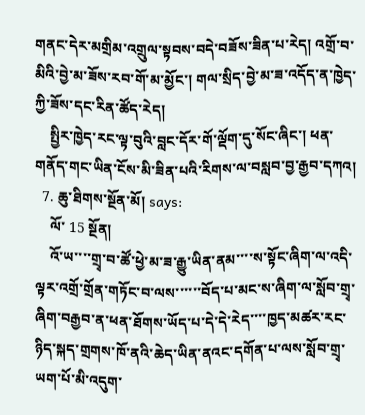གནང་དེར་མགྲིམ་འགྲུལ་སྟབས་བདེ་བཟོས་ཟིན་པ་རེད། འགྲོ་བ་མིའི་བྱེ་མ་ཟོས་རབ་གོ་མ་མྱོང་། གལ་སྲིད་བྱེ་མ་ཟ་འདོད་ན་ཁྱེད་ཀྱི་ཟོས་དང་རིན་ཚོད་རེད།
    སྤྱིར་ཁྱེད་རང་ལྟ་བུའི་བླང་དོར་གོ་ལྡོག་དུ་སོང་ཞིང་། ཕན་གནོད་གང་ཡིན་ངོས་མི་ཟིན་པའི་རིགས་ལ་བསླབ་བྱ་རྒྱབ་དཀའ།
  7. ཆུ་ཐིགས་སྔོན་མོ། says:
    ལོ་ 15 སྔོན།
    འོ་ཡ་་་་གྲྭ་བ་ཚོ་ཕྱེ་མ་ཟ་རྒྱུ་ཡིན་ནམ་་་་ས་སྟོང་ཞིག་ལ་འདི་ལྟར་འགྲོ་གྲོན་གཏོང་བ་ལས་་་་་་བོད་པ་མང་ས་ཞིག་ལ་སློབ་གྲྭ་ཞིག་བརྒྱབ་ན་ཕན་ཐོགས་ཡོད་པ་དེ་དེ་རེད་་་་ཁྱད་མཚར་རང་ཉིད་སྐད་གྲགས་ཁོ་ནའི་ཆེད་ཡིན་ནའང་དགོན་པ་ལས་སློབ་གྲྭ་ཡག་པོ་མི་འདུག་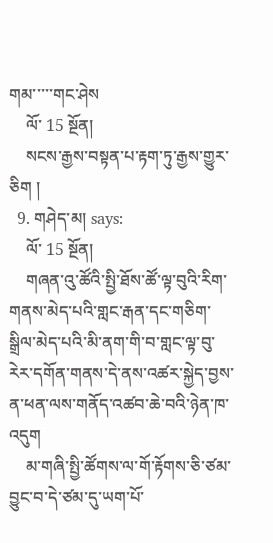གམ་་་་་གང་ཤེས
    ལོ་ 15 སྔོན།
    སངས་རྒྱས་བསྟན་པ་རྟག་ཏུ་རྒྱས་གྱུར་ཅིག །
  9. གཤེད་མ། says:
    ལོ་ 15 སྔོན།
    གཞན་འུ་ཚོའི་སྤྱི་ཐོས་ཚོ་ལྟ་བུའི་རིག་གནས་མེད་པའི་གླང་རྒན་དང་གཅིག་སྒྲིལ་མེད་པའི་མི་ནག་གི་བ་གླང་ལྟ་བུ་རེར་དགོན་གནས་དེ་ནས་འཚར་སྐྱེད་བྱས་ན་ཕན་ལས་གནོད་འཚབ་ཆེ་བའི་ཉེན་ཁ་འདུག
    མ་གཞི་སྤྱི་ཚོགས་ལ་གོ་རྟོགས་ཅི་ཙམ་བྱུང་བ་དེ་ཙམ་དུ་ཡག་པོ་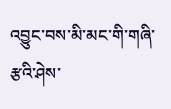འབྱུང་བས་མི་མང་གི་གཞི་རྩའི་ཤེས་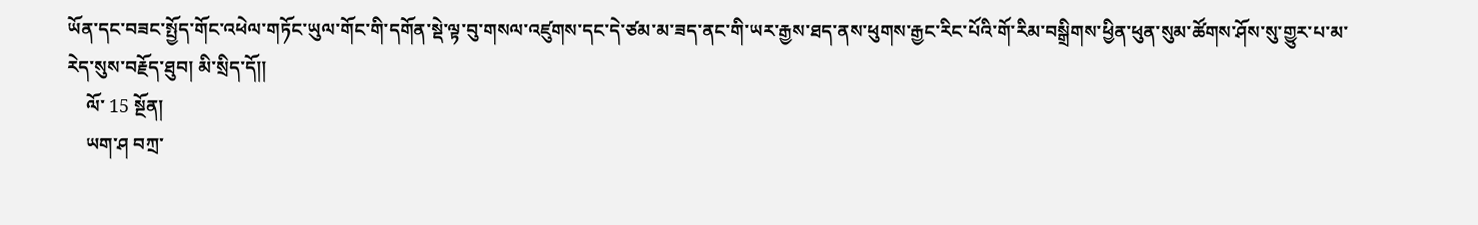ཡོན་དང་བཟང་སྤྱོད་གོང་འཕེལ་གཏོང་ཡུལ་གོང་གི་དགོན་སྡེ་ལྟ་བུ་གསལ་འཛུགས་དང་དེ་ཙམ་མ་ཟད་ནང་གི་ཡར་རྒྱས་ཐད་ནས་ཕུགས་རྒྱང་རིང་པོའི་གོ་རིམ་བསྒྲིགས་ཕྱིན་ཕུན་སུམ་ཚོགས་ཤོས་སུ་གྱུར་པ་མ་རེད་སུས་བརྗོད་ཐུབ། མི་སྲིད་དོ།།
    ལོ་ 15 སྔོན།
    ཡག་ཤ བཀྲ་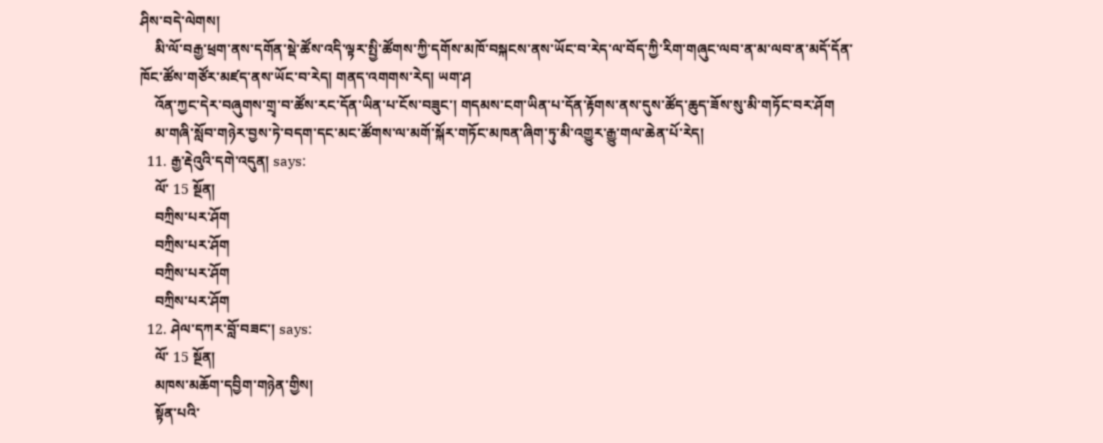ཤིས་བདེ་ལེགས།
    མི་ལོ་བརྒྱ་ཕྲག་ནས་དགོན་སྡེ་ཚོས་འདི་ལྟར་སྤྱི་ཚོགས་ཀྱི་དགོས་མཁོ་བསྐངས་ནས་ཡོང་བ་རེད་ལ་བོད་ཀྱི་རིག་གཞུང་ལབ་ན་མ་ལབ་ན་མདོ་དོན་ཁོང་ཚོས་གཙོར་མཛད་ནས་ཡོང་བ་རེད། གནད་འགགས་རེད། ཡག་ཤ
    འོན་ཀྱང་དེར་བཞུགས་གྲྭ་བ་ཚོས་རང་དོན་ཡིན་པ་ངོས་བཟུང་། གདམས་ངག་ཡིན་པ་དོན་རྟོགས་ནས་དུས་ཚོད་ཆུད་ཟོས་སུ་མི་གཏོང་བར་ཤོག
    མ་གཞི་སློབ་གཉེར་བྱས་ཏེ་བདག་དང་མང་ཚོགས་ལ་མགོ་སྐོར་གཏོང་མཁན་ཞིག་ཏུ་མི་འགྱུར་རྒྱུ་གལ་ཆེན་པོ་རེད།
  11. རྒྱ་རྡེའུའི་དགེ་འདུན། says:
    ལོ་ 15 སྔོན།
    བཀྲིས་པར་ཤོག
    བཀྲིས་པར་ཤོག
    བཀྲིས་པར་ཤོག
    བཀྲིས་པར་ཤོག
  12. ཤེལ་དཀར་བློ་བཟང་། says:
    ལོ་ 15 སྔོན།
    མཁས་མཆོག་དབྱིག་གཉེན་གྱིས།
    སྟོན་པའི་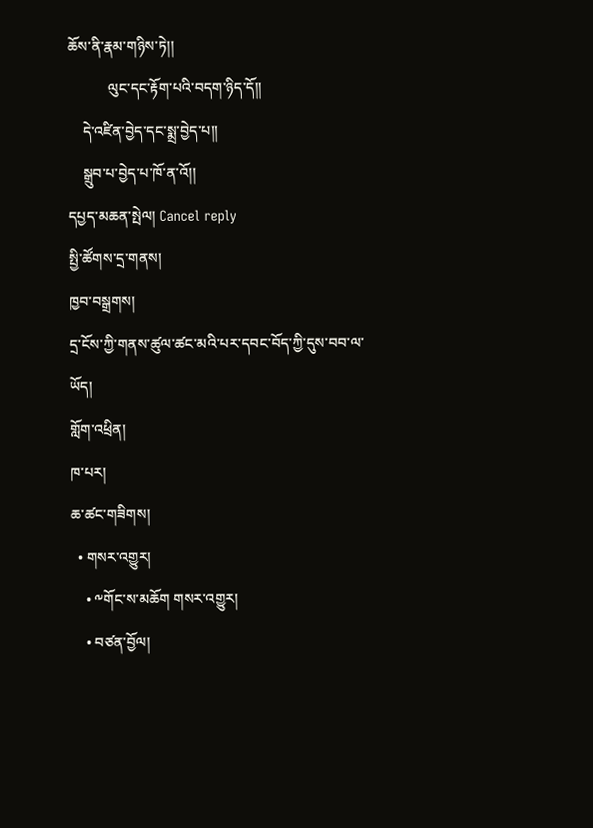ཆོས་ནི་རྣམ་གཉིས་ཏེ།།
           ལུང་དང་རྟོག་པའི་བདག་ཉིད་དོ།།
    དེ་འཛིན་བྱེད་དང་སྨྲ་བྱེད་པ།།
    སྒྲུབ་པ་བྱེད་པ་ཁོ་ན་འོ།།
དཔྱད་མཆན་སྤེལ། Cancel reply
སྤྱི་ཚོགས་དྲ་གནས།
ཁྱབ་བསྒྲགས།
དྲ་ངོས་ཀྱི་གནས་ཚུལ་ཚང་མའི་པར་དབང་བོད་ཀྱི་དུས་བབ་ལ་ཡོད།
གློག་འཕྲིན།
ཁ་པར།
ཆ་ཚང་གཟིགས།
  • གསར་འགྱུར།
    • ༸གོང་ས་མཆོག གསར་འགྱུར།
    • བཙན་བྱོལ།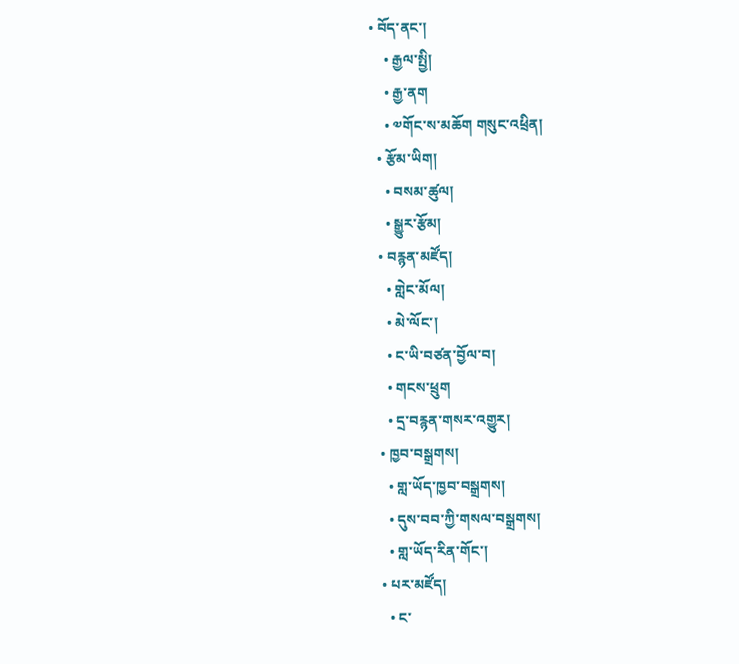• བོད་ནང་།
    • རྒྱལ་སྤྱི།
    • རྒྱ་ནག
    • ༧གོང་ས་མཆོག གསུང་འཕྲིན།
  • རྩོམ་ཡིག།
    • བསམ་ཚུལ།
    • སྒྱུར་རྩོམ།
  • བརྙན་མཛོད།
    • གླེང་མོལ།
    • མེ་ལོང་།
    • ང་ཡི་བཙན་བྱོལ་བ།
    • གངས་ཕྲུག
    • དྲ་བརྙན་གསར་འགྱུར།
  • ཁྱབ་བསྒྲགས།
    • གླ་ཡོད་ཁྱབ་བསྒྲགས།
    • དུས་བབ་ཀྱི་གསལ་བསྒྲགས།
    • གླ་ཡོད་རིན་གོང་།
  • པར་མཛོད།
    • ང་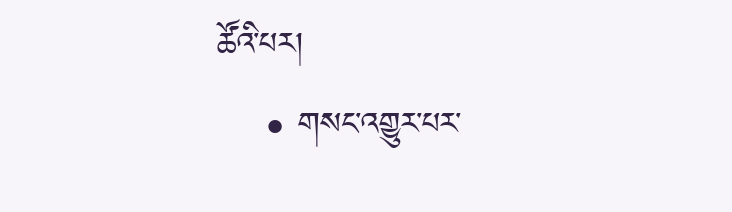ཚོའི་པར།
    • གསང་འགྱུར་པར་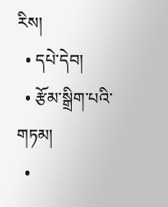རིས།
  • དཔེ་དེབ།
  • རྩོམ་སྒྲིག་པའི་གཏམ།
  •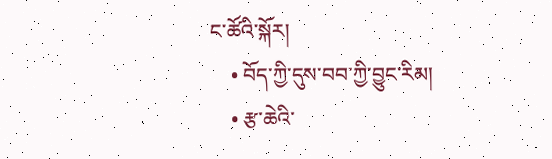ང་ཚོའི་སྐོར།
    • བོད་ཀྱི་དུས་བབ་ཀྱི་བྱུང་རིམ།
    • རྩ་ཆེའི་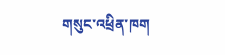གསུང་འཕྲིན་ཁག